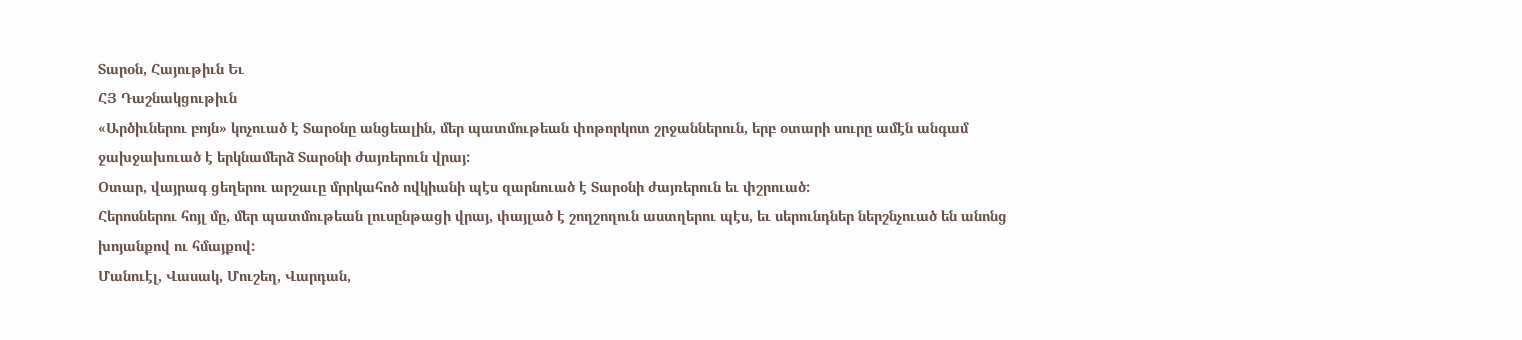Տարօն, Հայութիւն Եւ
ՀՅ Դաշնակցութիւն
«Արծիւներու բոյն» կոչուած է Տարօնը անցեալին, մեր պատմութեան փոթորկոտ շրջաններուն, երբ օտարի սուրը ամէն անգամ ջախջախուած է երկնամերձ Տարօնի ժայռերուն վրայ:
Օտար, վայրագ ցեղերու արշաւը մրրկահոծ ովկիանի պէս զարնուած է Տարօնի ժայռերուն եւ փշրուած:
Հերոսներու հոյլ մը, մեր պատմութեան լուսընթացի վրայ, փայլած է շողշողուն աստղերու պէս, եւ սերունդներ ներշնչուած են անոնց խոյանքով ու հմայքով:
Մանուէլ, Վասակ, Մուշեղ, Վարդան,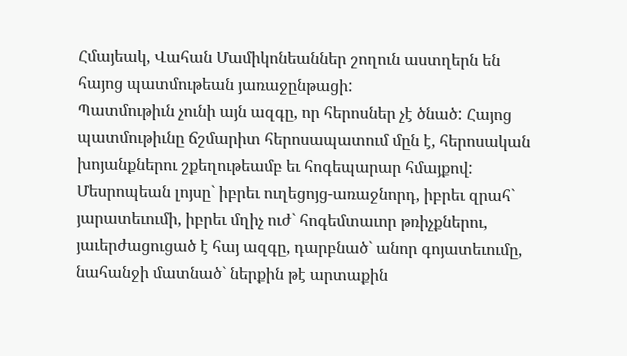Հմայեակ, Վահան Մամիկոնեաններ շողուն աստղերն են հայոց պատմութեան յառաջընթացի:
Պատմութիւն չունի այն ազգը, որ հերոսներ չէ ծնած: Հայոց պատմութիւնը ճշմարիտ հերոսապատում մըն է, հերոսական խոյանքներու շքեղութեամբ եւ հոգեպարար հմայքով:
Մեսրոպեան լոյսը` իբրեւ ուղեցոյց-առաջնորդ, իբրեւ զրահ` յարատեւումի, իբրեւ մղիչ ուժ` հոգեմտաւոր թռիչքներու, յաւերժացուցած է հայ ազգը, դարբնած` անոր գոյատեւումը, նահանջի մատնած` ներքին թէ արտաքին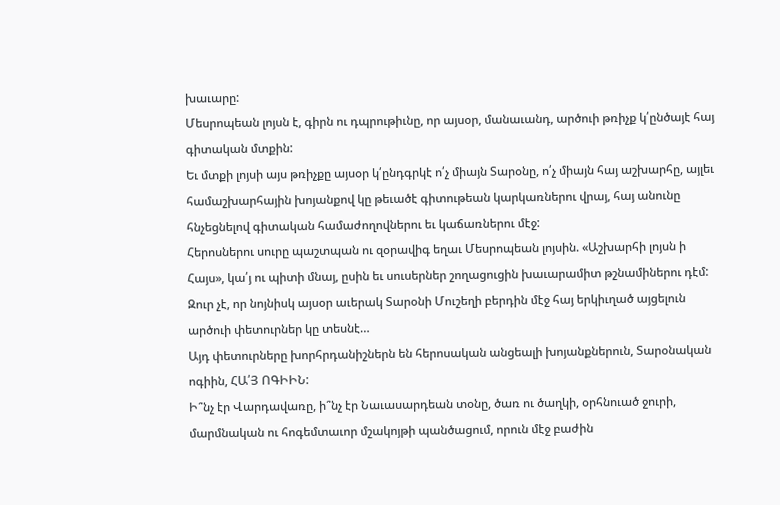խաւարը:
Մեսրոպեան լոյսն է, գիրն ու դպրութիւնը, որ այսօր, մանաւանդ, արծուի թռիչք կ՛ընծայէ հայ գիտական մտքին:
Եւ մտքի լոյսի այս թռիչքը այսօր կ՛ընդգրկէ ո՛չ միայն Տարօնը, ո՛չ միայն հայ աշխարհը, այլեւ համաշխարհային խոյանքով կը թեւածէ գիտութեան կարկառներու վրայ, հայ անունը հնչեցնելով գիտական համաժողովներու եւ կաճառներու մէջ:
Հերոսներու սուրը պաշտպան ու զօրավիգ եղաւ Մեսրոպեան լոյսին. «Աշխարհի լոյսն ի Հայս», կա՛յ ու պիտի մնայ, ըսին եւ սուսերներ շողացուցին խաւարամիտ թշնամիներու դէմ:
Զուր չէ, որ նոյնիսկ այսօր աւերակ Տարօնի Մուշեղի բերդին մէջ հայ երկիւղած այցելուն արծուի փետուրներ կը տեսնէ…
Այդ փետուրները խորհրդանիշներն են հերոսական անցեալի խոյանքներուն, Տարօնական ոգիին, ՀԱ՛Յ ՈԳԻԻՆ:
Ի՞նչ էր Վարդավառը, ի՞նչ էր Նաւասարդեան տօնը, ծառ ու ծաղկի, օրհնուած ջուրի, մարմնական ու հոգեմտաւոր մշակոյթի պանծացում, որուն մէջ բաժին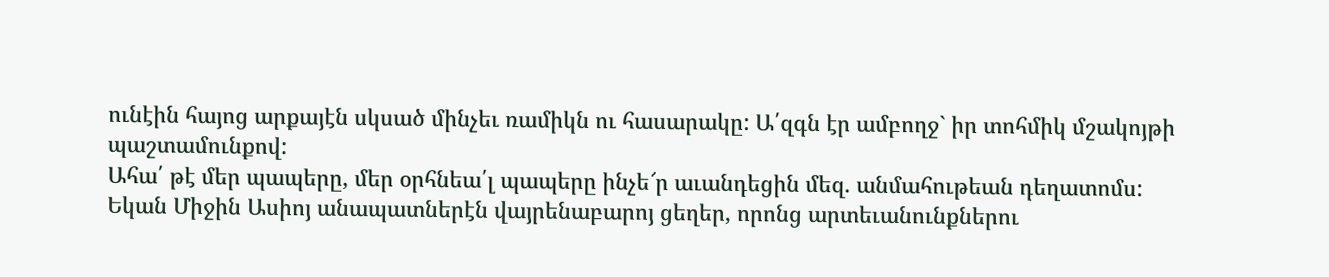ունէին հայոց արքայէն սկսած մինչեւ ռամիկն ու հասարակը: Ա՛զգն էր ամբողջ` իր տոհմիկ մշակոյթի պաշտամունքով:
Ահա՛ թէ մեր պապերը, մեր օրհնեա՛լ պապերը ինչե՜ր աւանդեցին մեզ. անմահութեան դեղատոմս:
Եկան Միջին Ասիոյ անապատներէն վայրենաբարոյ ցեղեր, որոնց արտեւանունքներու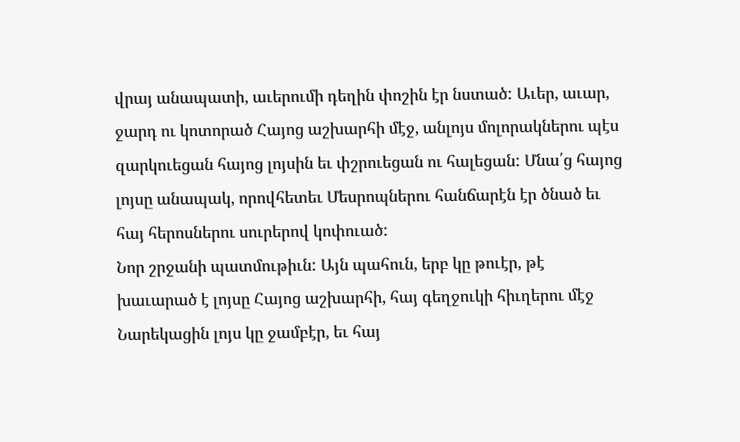վրայ անապատի, աւերումի դեղին փոշին էր նստած: Աւեր, աւար, ջարդ ու կոտորած Հայոց աշխարհի մէջ, անլոյս մոլորակներու պէս զարկուեցան հայոց լոյսին եւ փշրուեցան ու հալեցան: Մնա՛ց հայոց լոյսը անապակ, որովհետեւ Մեսրոպներու հանճարէն էր ծնած եւ հայ հերոսներու սուրերով կոփուած:
Նոր շրջանի պատմութիւն: Այն պահուն, երբ կը թուէր, թէ խաւարած է լոյսը Հայոց աշխարհի, հայ գեղջուկի հիւղերու մէջ Նարեկացին լոյս կը ջամբէր, եւ հայ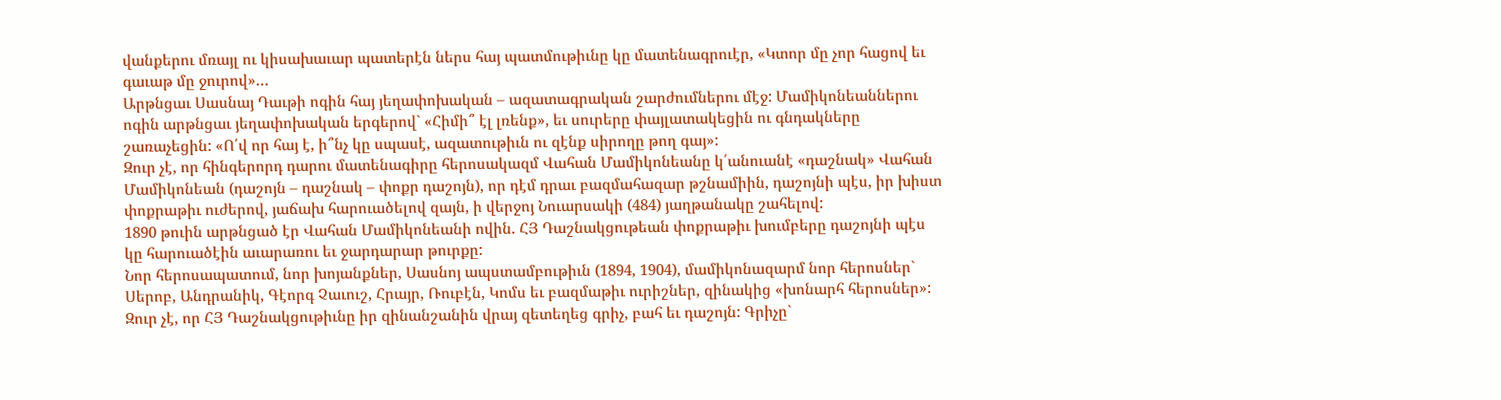վանքերու մռայլ ու կիսախաւար պատերէն ներս հայ պատմութիւնը կը մատենագրուէր, «Կտոր մը չոր հացով եւ գաւաթ մը ջուրով»…
Արթնցաւ Սասնայ Դաւթի ոգին հայ յեղափոխական – ազատագրական շարժումներու մէջ: Մամիկոնեաններու ոգին արթնցաւ յեղափոխական երգերով` «Հիմի՞ էլ լռենք», եւ սուրերը փայլատակեցին ու գնդակները շառաչեցին: «Ո՛վ որ հայ է, ի՞նչ կը սպասէ, ազատութիւն ու զէնք սիրողը թող գայ»:
Զուր չէ, որ հինգերորդ դարու մատենագիրը հերոսակազմ Վահան Մամիկոնեանը կ՛անուանէ «դաշնակ» Վահան Մամիկոնեան (դաշոյն – դաշնակ – փոքր դաշոյն), որ դէմ դրաւ բազմահազար թշնամիին, դաշոյնի պէս, իր խիստ փոքրաթիւ ուժերով, յաճախ հարուածելով զայն, ի վերջոյ Նուարսակի (484) յաղթանակը շահելով:
1890 թուին արթնցած էր Վահան Մամիկոնեանի ովին. ՀՅ Դաշնակցութեան փոքրաթիւ խումբերը դաշոյնի պէս կը հարուածէին աւարառու եւ ջարդարար թուրքը:
Նոր հերոսապատում, նոր խոյանքներ, Սասնոյ ապստամբութիւն (1894, 1904), մամիկոնազարմ նոր հերոսներ` Սերոբ, Անդրանիկ, Գէորգ Չաւուշ, Հրայր, Ռուբէն, Կոմս եւ բազմաթիւ ուրիշներ, զինակից «խոնարհ հերոսներ»:
Զուր չէ, որ ՀՅ Դաշնակցութիւնը իր զինանշանին վրայ զետեղեց գրիչ, բահ եւ դաշոյն: Գրիչը`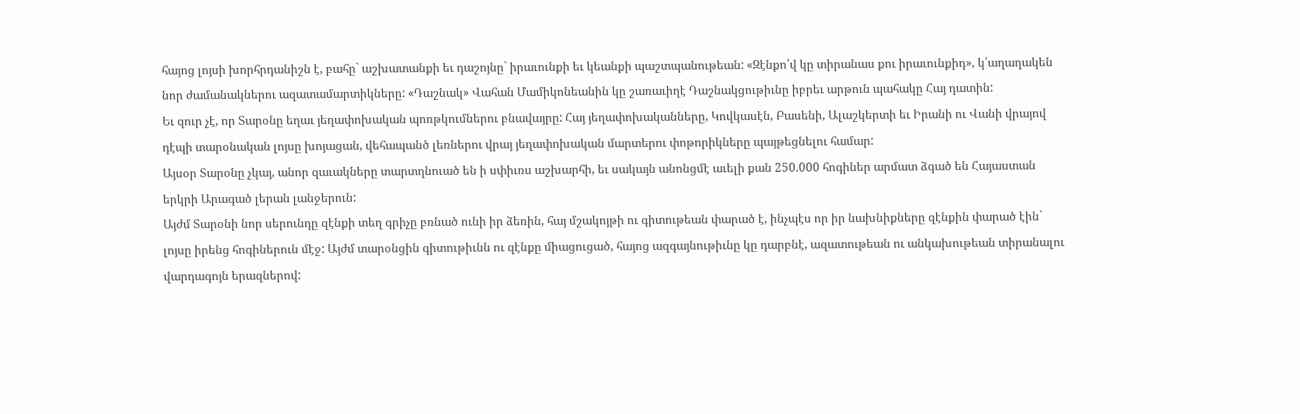հայոց լոյսի խորհրդանիշն է, բահը` աշխատանքի եւ դաշոյնը` իրաւունքի եւ կեանքի պաշտպանութեան: «Զէնքո՛վ կը տիրանաս քու իրաւունքիդ», կ՛աղաղակեն նոր ժամանակներու ազատամարտիկները: «Դաշնակ» Վահան Մամիկոնեանին կը շառաւիղէ Դաշնակցութիւնը իբրեւ արթուն պահակը Հայ դատին:
Եւ զուր չէ, որ Տարօնը եղաւ յեղափոխական պոռթկումներու բնավայրը: Հայ յեղափոխականները, Կովկասէն, Բասենի, Ալաշկերտի եւ Իրանի ու Վանի վրայով դէպի տարօնական լոյսը խոյացան, վեհապանծ լեռներու վրայ յեղափոխական մարտերու փոթորիկները պայթեցնելու համար:
Այսօր Տարօնը չկայ, անոր զաւակները տարտղնուած են ի սփիւռս աշխարհի, եւ սակայն անոնցմէ աւելի քան 250.000 հոգիներ արմատ ձգած են Հայաստան երկրի Արագած լերան լանջերուն:
Այժմ Տարօնի նոր սերունդը զէնքի տեղ գրիչը բռնած ունի իր ձեռին, հայ մշակոյթի ու գիտութեան փարած է, ինչպէս որ իր նախնիքները զէնքին փարած էին` լոյսը իրենց հոգիներուն մէջ: Այժմ տարօնցին գիտութիւնն ու զէնքը միացուցած, հայոց ազգայնութիւնը կը դարբնէ, ազատութեան ու անկախութեան տիրանալու վարդագոյն երազներով: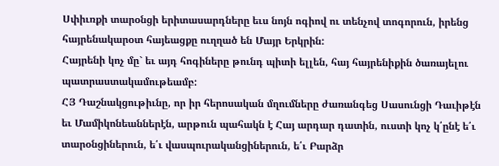Սփիւռքի տարօնցի երիտասարդները եւս նոյն ոգիով ու տենչով տոգորուն, իրենց հայրենակարօտ հայեացքը ուղղած են Մայր Երկրին:
Հայրենի կոչ մը` եւ այդ հոգիները թունդ պիտի ելլեն, հայ հայրենիքին ծառայելու պատրաստակամութեամբ:
ՀՅ Դաշնակցութիւնը, որ իր հերոսական մղումները ժառանգեց Սասունցի Դաւիթէն եւ Մամիկոնեաններէն, արթուն պահակն է Հայ արդար դատին, ուստի կոչ կ՛ընէ ե՛ւ տարօնցիներուն, ե՛ւ վասպուրականցիներուն, ե՛ւ Բարձր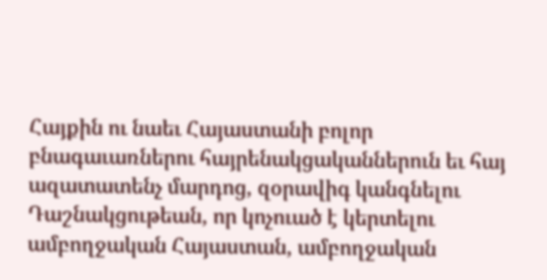Հայքին ու նաեւ Հայաստանի բոլոր բնագաւառներու հայրենակցականներուն եւ հայ ազատատենչ մարդոց, զօրավիգ կանգնելու Դաշնակցութեան, որ կոչուած է կերտելու ամբողջական Հայաստան, ամբողջական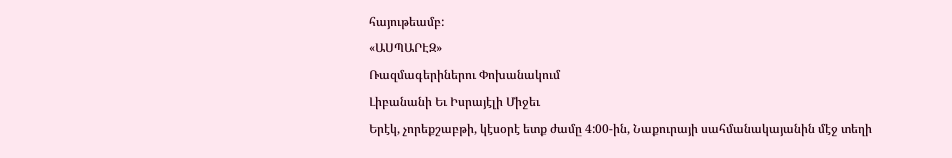հայութեամբ:
«ԱՍՊԱՐԷԶ»
Ռազմագերիներու Փոխանակում
Լիբանանի Եւ Իսրայէլի Միջեւ
Երէկ, չորեքշաբթի, կէսօրէ ետք ժամը 4:00-ին, Նաքուրայի սահմանակայանին մէջ տեղի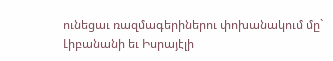ունեցաւ ռազմագերիներու փոխանակում մը` Լիբանանի եւ Իսրայէլի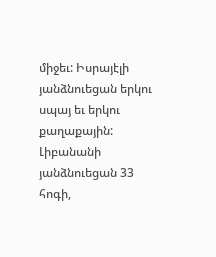միջեւ: Իսրայէլի յանձնուեցան երկու սպայ եւ երկու քաղաքային: Լիբանանի յանձնուեցան 33 հոգի,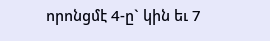որոնցմէ 4-ը` կին եւ 7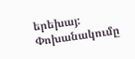երեխայ:
Փոխանակումը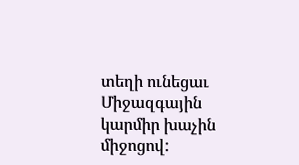տեղի ունեցաւ Միջազգային կարմիր խաչին միջոցով: